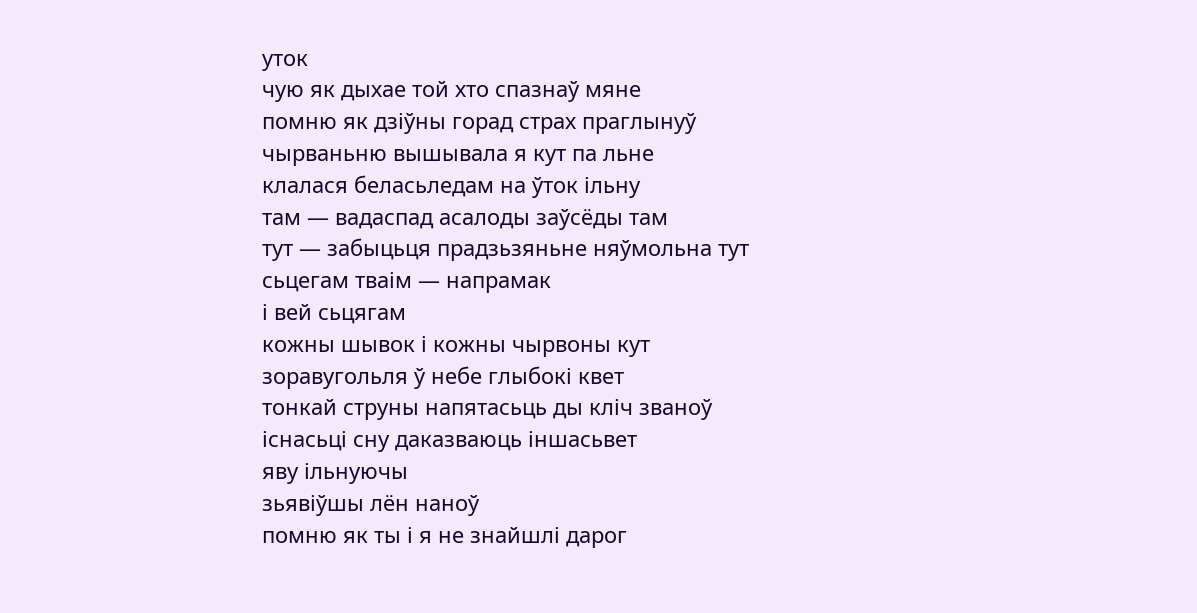уток
чую як дыхае той хто спазнаў мяне
помню як дзіўны горад страх праглынуў
чырваньню вышывала я кут па льне
клалася беласьледам на ўток ільну
там — вадаспад асалоды заўсёды там
тут — забыцьця прадзьзяньне няўмольна тут
сьцегам тваім — напрамак
і вей сьцягам
кожны шывок і кожны чырвоны кут
зоравугольля ў небе глыбокі квет
тонкай струны напятасьць ды кліч званоў
існасьці сну даказваюць іншасьвет
яву ільнуючы
зьявіўшы лён наноў
помню як ты і я не знайшлі дарог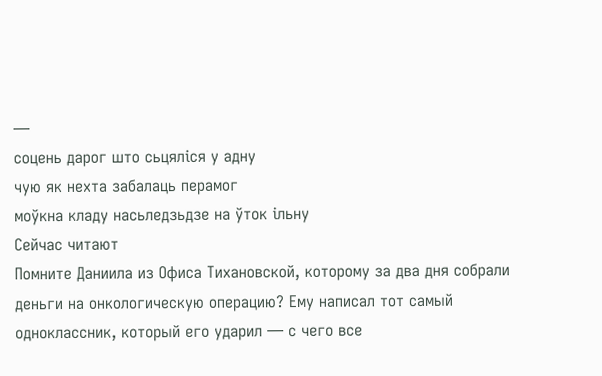—
соцень дарог што сьцяліся у адну
чую як нехта забалаць перамог
моўкна кладу насьледзьдзе на ўток ільну
Сейчас читают
Помните Даниила из Офиса Тихановской, которому за два дня собрали деньги на онкологическую операцию? Ему написал тот самый одноклассник, который его ударил — с чего все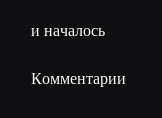и началось

Комментарии